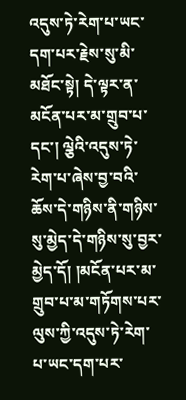འདུས་ཏེ་རེག་པ་ཡང་དག་པར་རྗེས་སུ་མི་མཐོང་སྟེ། དེ་ལྟར་ན་མངོན་པར་མ་གྲུབ་པ་དང་། ལྕེའི་འདུས་ཏེ་རེག་པ་ཞེས་བྱ་བའི་ཆོས་དེ་གཉིས་ནི་གཉིས་སུ་མྱེད་དེ་གཉིས་སུ་བྱར་མྱེད་དོ། །མངོན་པར་མ་གྲུབ་པ་མ་གཏོགས་པར་ལུས་ཀྱི་འདུས་ཏེ་རེག་པ་ཡང་དག་པར་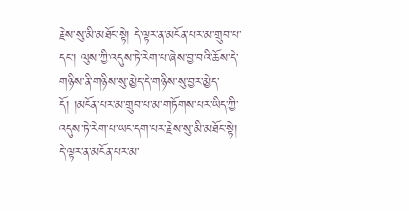རྗེས་སུ་མི་མཐོང་སྟེ། དེ་ལྟར་ན་མངོན་པར་མ་གྲུབ་པ་དང་། ལུས་ཀྱི་འདུས་ཏེ་རེག་པ་ཞེས་བྱ་བའི་ཆོས་དེ་གཉིས་ནི་གཉིས་སུ་མྱེད་དེ་གཉིས་སུ་བྱར་མྱེད་དོ། །མངོན་པར་མ་གྲུབ་པ་མ་གཏོགས་པར་ཡིད་ཀྱི་འདུས་ཏེ་རེག་པ་ཡང་དག་པར་རྗེས་སུ་མི་མཐོང་སྟེ། དེ་ལྟར་ན་མངོན་པར་མ་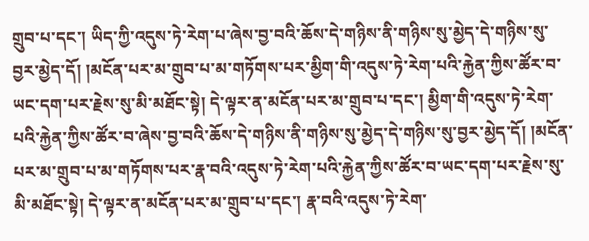གྲུབ་པ་དང་། ཡིད་ཀྱི་འདུས་ཏེ་རེག་པ་ཞེས་བྱ་བའི་ཆོས་དེ་གཉིས་ནི་གཉིས་སུ་མྱེད་དེ་གཉིས་སུ་བྱར་མྱེད་དོ། །མངོན་པར་མ་གྲུབ་པ་མ་གཏོགས་པར་མྱིག་གི་འདུས་ཏེ་རེག་པའི་རྐྱེན་ཀྱིས་ཚོར་བ་ཡང་དག་པར་རྗེས་སུ་མི་མཐོང་སྟེ། དེ་ལྟར་ན་མངོན་པར་མ་གྲུབ་པ་དང་། མྱིག་གི་འདུས་ཏེ་རེག་པའི་རྐྱེན་ཀྱིས་ཚོར་བ་ཞེས་བྱ་བའི་ཆོས་དེ་གཉིས་ནི་གཉིས་སུ་མྱེད་དེ་གཉིས་སུ་བྱར་མྱེད་དོ། །མངོན་པར་མ་གྲུབ་པ་མ་གཏོགས་པར་རྣ་བའི་འདུས་ཏེ་རེག་པའི་རྐྱེན་ཀྱིས་ཚོར་བ་ཡང་དག་པར་རྗེས་སུ་མི་མཐོང་སྟེ། དེ་ལྟར་ན་མངོན་པར་མ་གྲུབ་པ་དང་། རྣ་བའི་འདུས་ཏེ་རེག་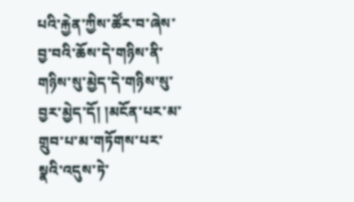པའི་རྐྱེན་ཀྱིས་ཚོར་བ་ཞེས་བྱ་བའི་ཆོས་དེ་གཉིས་ནི་གཉིས་སུ་མྱེད་དེ་གཉིས་སུ་བྱར་མྱེད་དོ། །མངོན་པར་མ་གྲུབ་པ་མ་གཏོགས་པར་སྣའི་འདུས་ཏེ་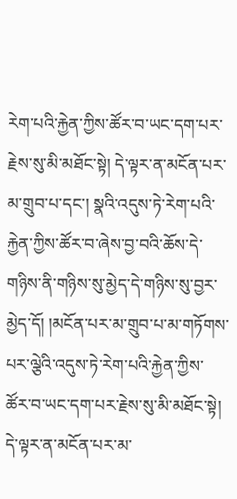རེག་པའི་རྐྱེན་ཀྱིས་ཚོར་བ་ཡང་དག་པར་རྗེས་སུ་མི་མཐོང་སྟེ། དེ་ལྟར་ན་མངོན་པར་མ་གྲུབ་པ་དང་། སྣའི་འདུས་ཏེ་རེག་པའི་རྐྱེན་ཀྱིས་ཚོར་བ་ཞེས་བྱ་བའི་ཆོས་དེ་གཉིས་ནི་གཉིས་སུ་མྱེད་དེ་གཉིས་སུ་བྱར་མྱེད་དོ། །མངོན་པར་མ་གྲུབ་པ་མ་གཏོགས་པར་ལྕེའི་འདུས་ཏེ་རེག་པའི་རྐྱེན་ཀྱིས་ཚོར་བ་ཡང་དག་པར་རྗེས་སུ་མི་མཐོང་སྟེ། དེ་ལྟར་ན་མངོན་པར་མ་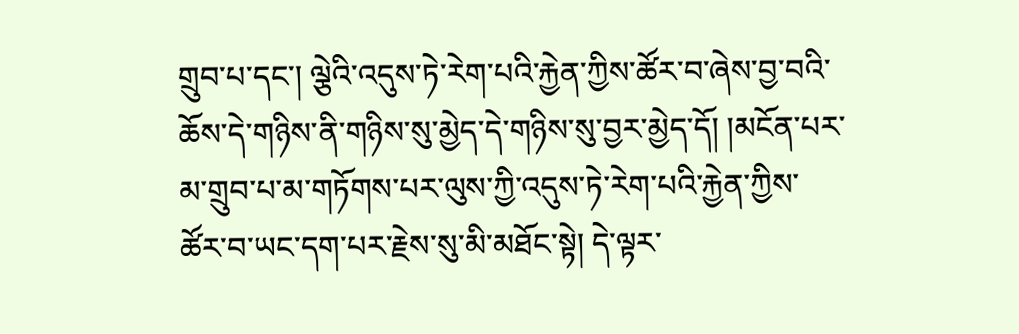གྲུབ་པ་དང་། ལྕེའི་འདུས་ཏེ་རེག་པའི་རྐྱེན་ཀྱིས་ཚོར་བ་ཞེས་བྱ་བའི་ཆོས་དེ་གཉིས་ནི་གཉིས་སུ་མྱེད་དེ་གཉིས་སུ་བྱར་མྱེད་དོ། །མངོན་པར་མ་གྲུབ་པ་མ་གཏོགས་པར་ལུས་ཀྱི་འདུས་ཏེ་རེག་པའི་རྐྱེན་ཀྱིས་ཚོར་བ་ཡང་དག་པར་རྗེས་སུ་མི་མཐོང་སྟེ། དེ་ལྟར་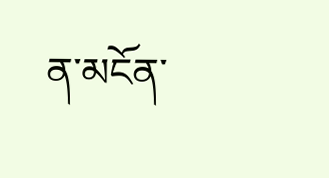ན་མངོན་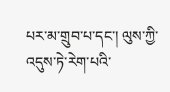པར་མ་གྲུབ་པ་དང་། ལུས་ཀྱི་འདུས་ཏེ་རེག་པའི་